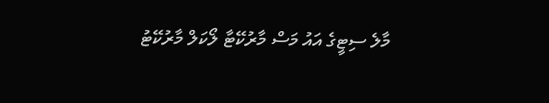މާލެ ސިޓީގެ އައު މަސް މާރުކޭޓާ ލޯކަލް މާރުކޭޓު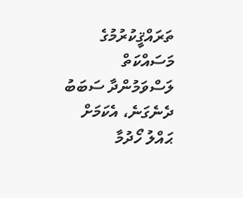ތަރައްޤީކުރުމުގެ މަސައްކަތް ލަސްވަމުންދާ ސަބަބު ދެނެގަނެ، އެކަމަށް ޙައްލު ހޯދުމާ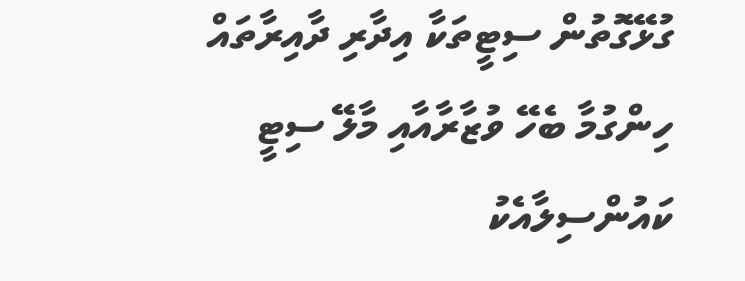ގުޅޭގޮތުން ސިޓީތަކާ އިދާރި ދާއިރާތައް ހިންގުމާ ބެހޭ ވުޒާރާއާއި މާލޭ ސިޓީ ކައުންސިލާއެކު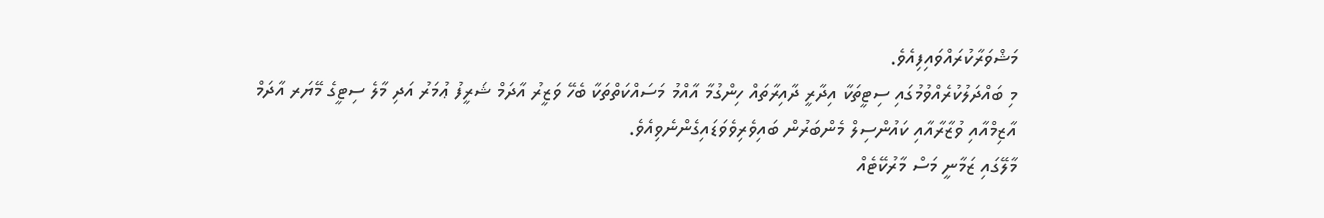މަޝްވަރާކުރައްވައިފިއެވެ.
މި ބައްދަލުކުރެއްވުމުގައި ސިޓީތަކާ އިދާރީ ދާއިރާތައް ހިންގުމާ އާއްމު މަސައްކަތްތަކާ ބެހޭ ވަޒީރު އާދަމް ޝަރީފު ޢުމަރު އަދި މާލެ ސިޓީގެ މޭޔަރ އާދަމް އާޒިމްއާއި ވުޒާރާއާއި ކައުންސިލް މެންބަރުން ބައިވެރިވެވަޑައިގެންނެވިއެވެ.
މާލޭގައި ޒަމާނީ މަސް މާރުކޭޓެއް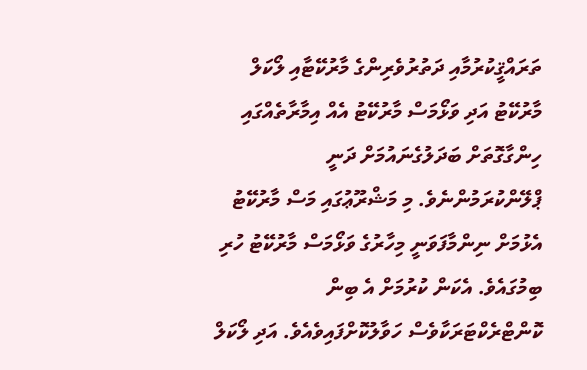ތަރައްޤީކުރުމާއި ދަތުރުވެރިންގެ މާރުކޭޓާއި ލޯކަލް މާރުކޭޓު އަދި ވަޅޯމަސް މާރުކޭޓު އެއް އިމާރާތެއްގައި ހިންގާގޮތަށް ބަދަލުގެނައުމަށް ދަނީ ޕްލޭންކުރަމުންނެވެ. މި މަޝްރޫޢުގައި މަސް މާރުކޭޓު އެޅުމަށް ނިންމާފަވަނީ މިހާރުގެ ވަޅޯމަސް މާރުކޭޓު ހުރި ބިމުގައެވެ. އެކަން ކުރުމަށް އެ ބިން ކޮންޓްރެކްޓަރަކާވެސް ހަވާލުކޮށްފައިވެއެވެ. އަދި ލޯކަލް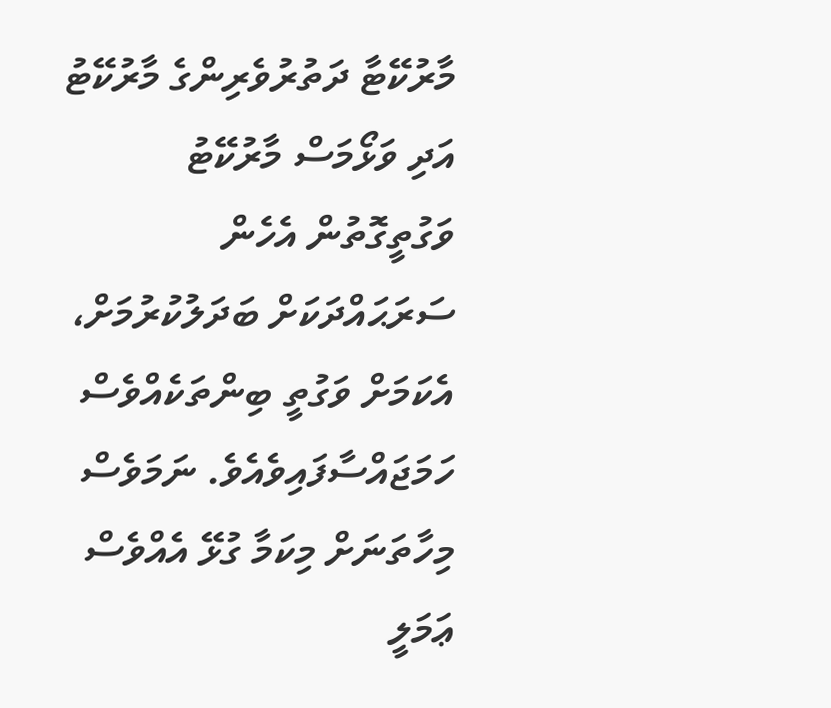މާރުކޭޓާ ދަތުރުވެރިންގެ މާރުކޭޓު އަދި ވަޅޯމަސް މާރުކޭޓު ވަގުތީގޮތުން އެހެން ސަރަޙައްދަކަށް ބަދަލުކުރުމަށް، އެކަމަށް ވަގުތީ ބިންތަކެއްވެސް ހަމަޖައްސާފައިވެއެވެ. ނަމަވެސް މިހާތަނަށް މިކަމާ ގުޅޭ އެއްވެސް ޢަމަލީ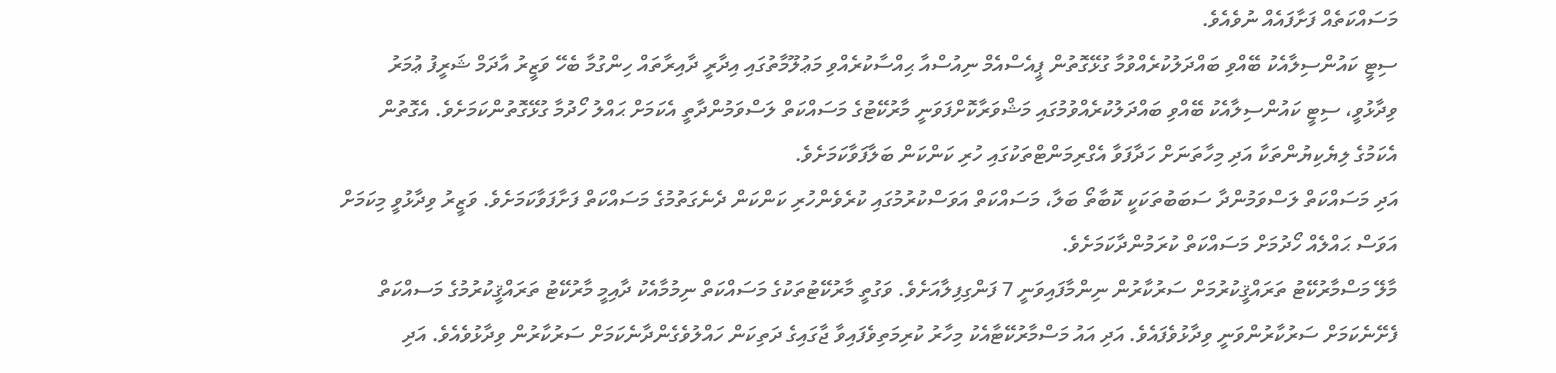މަސައްކަތެއް ފަށާފައެއް ނުވެއެވެ.
ސިޓީ ކައުންސިލާއެކު ބޭއްވި ބައްދަލުކުރެއްވުމާ ގުޅޭގޮތުން ޕީއެސްއެމް ނިއުސްއާ ޙިއްސާކުރެއްވި މަޢުލޫމާތުގައި އިދާރީ ދާއިރާތައް ހިންގުމާ ބެހޭ ވަޒީރު އާދަމް ޝަރީފު ޢުމަރު ވިދާޅުވީ، ސިޓީ ކައުންސިލާއެކު ބޭއްވި ބައްދަލުކުރެއްވުމުގައި މަޝްވަރާކޮށްފަވަނީ މާރުކޭޓުގެ މަސައްކަތް ލަސްވަމުންދާތީ އެކަމަށް ޙައްލު ހޯދުމާ ގުޅޭގޮތުންކަމަށެވެ. އެގޮތުން އެކަމުގެ ލިޔެކިޔުންތަކާ އަދި މިހާތަނަށް ހަދާފަވާ އެގްރިމަންޓްތަކުގައި ހުރި ކަންކަން ބަލާފަވާކަމަށެވެ.
އަދި މަސައްކަތް ލަސްވަމުންދާ ސަބަބުތަކަކީ ކޮބާތޯ ބަލާ، މަސައްކަތް އަވަސްކުރުމުގައި ކުރެވެންހުރި ކަންކަން ދެނެގަތުމުގެ މަސައްކަތް ފަށާފަވާކަމަށެވެ. ވަޒީރު ވިދާޅުވީ މިކަމަށް އަވަސް ޙައްލެއް ހޯދުމަށް މަސައްކަތް ކުރަމުންދާކަމަށެވެ.
މާލޭ މަސްމާރުކޭޓު ތަރައްޤީކުރުމަށް ސަރުކާރުން ނިންމާފައިވަނީ 7 ފަންގިފިލާއަށެވެ. ވަގުތީ މާރުކޭޓުތަކުގެ މަސައްކަތް ނިމުމާއެކު ދާއިމީ މާރުކޭޓު ތަރައްޤީކުރުމުގެ މަސއްކަތް ފެށޭނެކަމަށް ސަރުކާރުންވަނީ ވިދާޅުވެފައެވެ. އަދި އައު މަސްމާރުކޭޓާއެކު މިހާރު ކުރިމަތިވެފައިވާ ޖާގައިގެ ދަތިކަން ހައްލުވެގެންދާނެކަމަށް ސަރުކާރުން ވިދާޅުވެއެވެ. އަދި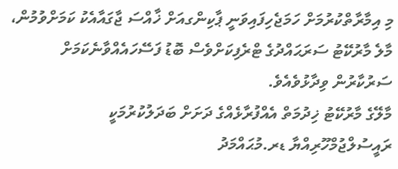މި އިމާރާތްކުރުމަށް ހަމަޖެހިފައިވަނީ ޕާކިންގއަށް ޚާއްސަ ޖާގައާއެކު ކަމަށްވުމުން، މާލެ މާރުކޭޓު ސަރަޙައްދުގެ ޓްރެފިކަށްވެސް ބޮޑު ފަސޭހައެއްވާނެކަމަށް ސަރުކާރުން ވިދާޅުވެއެވެ.
މާލޭގެ މާރުކޭޓު ޚިދުމަތް އެއްފުރާޅެއްގެ ދަށަށް ބަދަލުކުރުމަކީ ރައީސުލްޖުމްހޫރިއްޔާ ޑރ.މުޙައްމަދު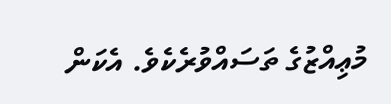މުޢިއްޒުގެ ތަސައްވުރެކެވެ. އެކަން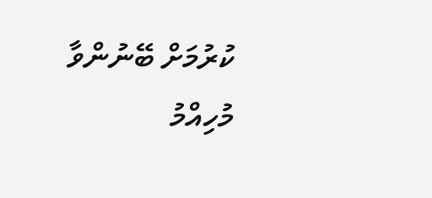ކުރުމަށް ބޭނުންވާ މުހިއްމު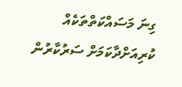ގިނަ މަސައްކަތްތަކެއް ކުރިއަށްދާކަމަށް ސަރުކާރުން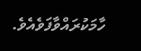ހާމަކުރައްވާފަވެއެވެ.